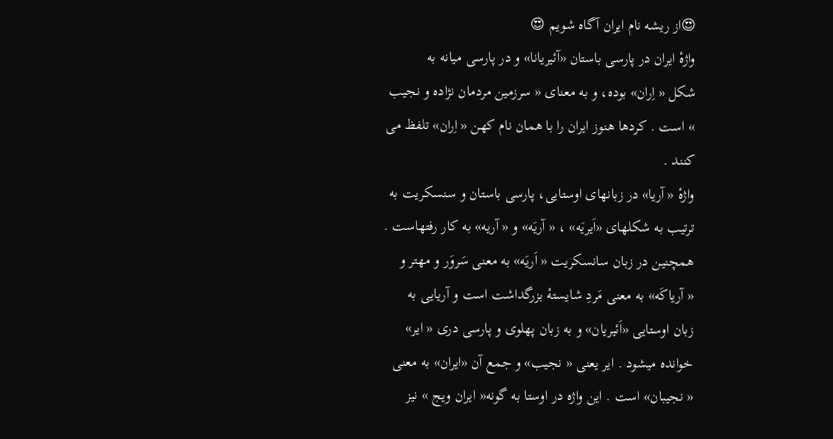😍از ریشه نام ایران آگاه شویم 😍
واژهٔ ایران در پارسی باستان «آئیریانا» و در پارسی میانه به
شکل « اِران» بوده، و به معنای « سرزمین مردمان نژاده و نجیب
» است . کردها هنوز ایران را با همان نام کهن « اِران» تلفظ می
کنند .
واژهٔ « آریا» در زبانهای اوستایی، پارسی باستان و سنسکریت به
ترتیب به شکلهای «اَیریَه» ، « آریَه» و « آریه» به کار رفتهاست .
همچنین در زبان سانسکریت « اَریَه» به معنی سَروَر و مهتر و
« آریاکَه» به معنی مَردِ شایستهٔ بزرگداشت است و آریایی به
زبان اوستایی «اَئیریان» و به زبان پهلوی و پارسی دری « ایر»
خوانده میشود . ایر یعنی « نجیب» و جمع آن «ایران» به معنی
« نجیبان» است . این واژه در اوستا به گونه« ایران ویج » نیز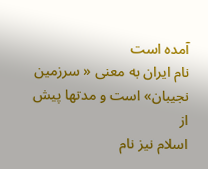آمده است
نام ایران به معنی « سرزمین نجیبان» است و مدتها پیش از
اسلام نیز نام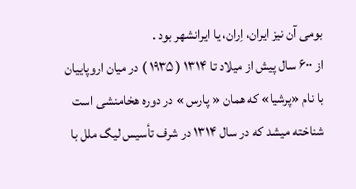بومی آن نیز ایران، اِران، یا ایرانشهر بود .
از ۶۰۰ سال پیش از میلاد تا ۱۳۱۴ ( ۱۹۳۵ ) در میان اروپاییان
با نام «پرشیا» که همان « پارس » در دوره هخامنشی است
شناخته میشد که در سال ۱۳۱۴ در شرف تأسیس لیگ ملل با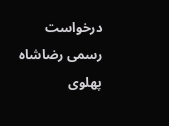درخواست رسمی رضاشاه پهلوی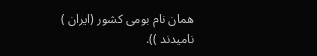همان نام بومی کشور (ایران )
نامیدند )).